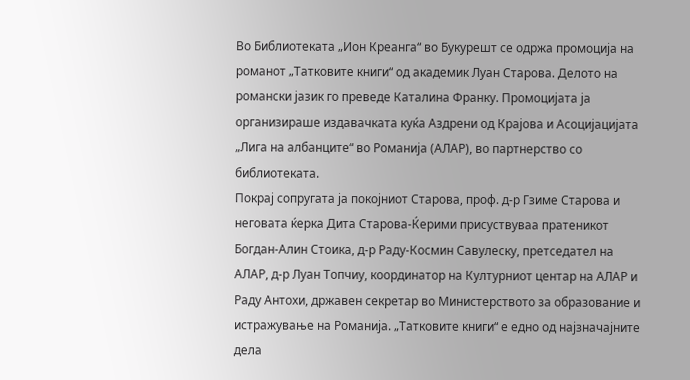Во Библиотеката „Ион Креанга“ во Букурешт се одржа промоција на романот „Татковите книги“ од академик Луан Старова. Делото на романски јазик го преведе Каталина Франку. Промоцијата ја организираше издавачката куќa Аздрени од Крајова и Асоцијацијата „Лига на албанците“ во Романија (АЛАР), во партнерство со библиотеката.
Покрај сопругата ја покојниот Старова, проф. д-р Гзиме Старова и неговата ќерка Дита Старова-Ќерими присуствуваа пратеникот Богдан-Алин Стоика, д-р Раду-Космин Савулеску, претседател на АЛАР, д-р Луан Топчиу, координатор на Културниот центар на АЛАР и Раду Антохи, државен секретар во Министерството за образование и истражување на Романија. „Татковите книги“ е едно од најзначајните дела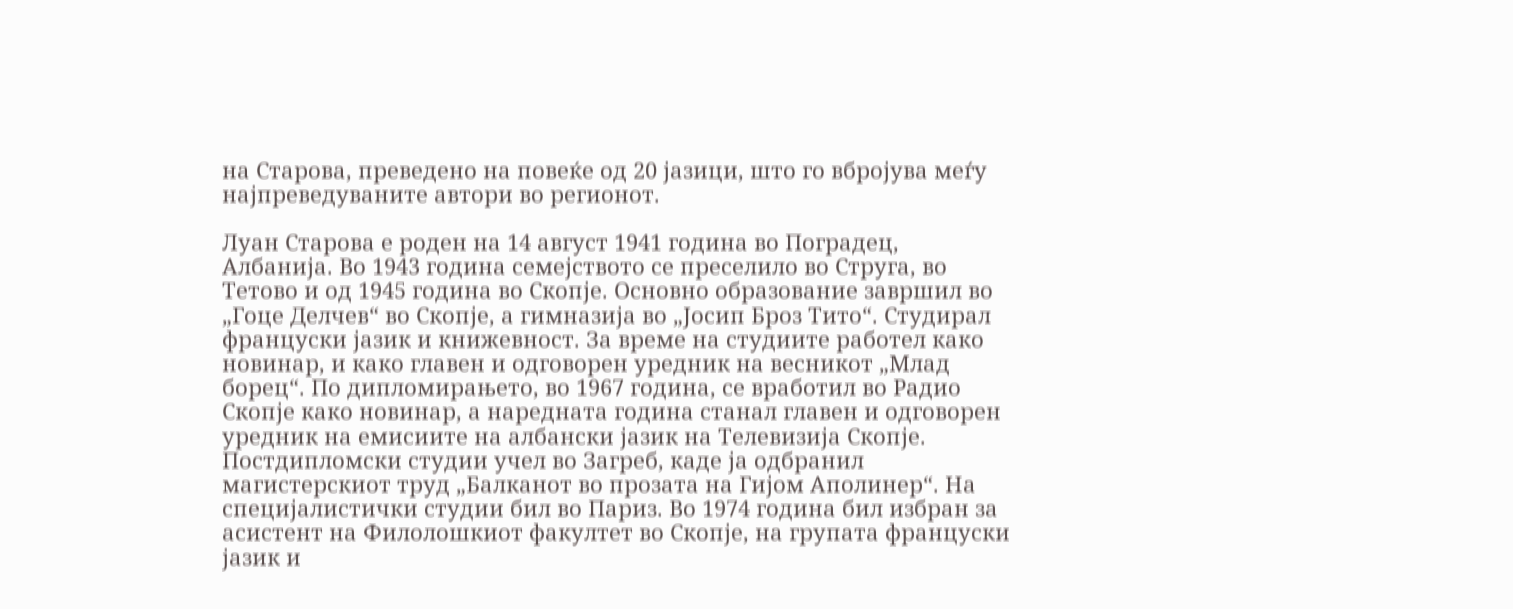на Старова, преведено на повеќе од 20 јазици, што го вбројува меѓу најпреведуваните автори во регионот.

Луан Старова е роден на 14 август 1941 година во Поградец, Албанија. Во 1943 година семејството се преселило во Струга, во Тетово и од 1945 година во Скопје. Основно образование завршил во „Гоце Делчев“ во Скопје, а гимназија во „Јосип Броз Тито“. Студирал француски јазик и книжевност. За време на студиите работел како новинар, и како главен и одговорен уредник на весникот „Млад борец“. По дипломирањето, во 1967 година, се вработил во Радио Скопје како новинар, а наредната година станал главен и одговорен уредник на емисиите на албански јазик на Телевизија Скопје.
Постдипломски студии учел во Загреб, каде ја одбранил магистерскиот труд „Балканот во прозата на Гијом Аполинер“. На специјалистички студии бил во Париз. Во 1974 година бил избран за асистент на Филолошкиот факултет во Скопје, на групата француски јазик и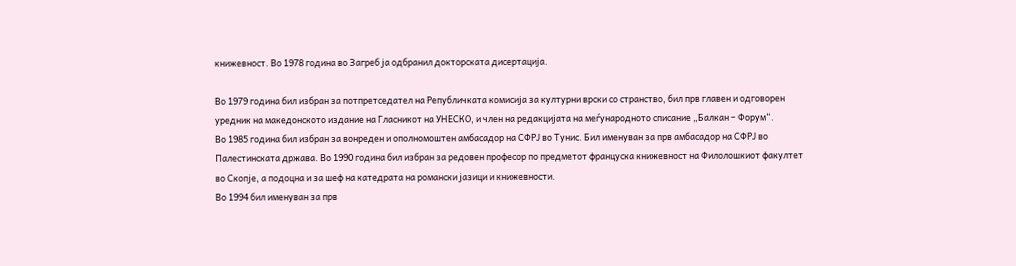книжевност. Во 1978 година во Загреб ја одбранил докторската дисертација.

Во 1979 година бил избран за потпретседател на Републичката комисија за културни врски со странство, бил прв главен и одговорен уредник на македонското издание на Гласникот на УНЕСКО, и член на редакцијата на меѓународното списание „Балкан – Форум“.
Во 1985 година бил избран за вонреден и ополномоштен амбасадор на СФРЈ во Тунис. Бил именуван за прв амбасадор на СФРЈ во Палестинската држава. Во 1990 година бил избран за редовен професор по предметот француска книжевност на Филолошкиот факултет во Скопје, а подоцна и за шеф на катедрата на романски јазици и книжевности.
Во 1994 бил именуван за прв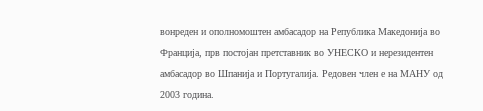вонреден и ополномоштен амбасадор на Република Македонија во Франција, прв постојан претставник во УНЕСКО и нерезидентен амбасадор во Шпанија и Португалија. Редовен член е на МАНУ од 2003 година.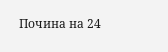Почина на 24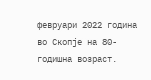февруари 2022 година во Скопје на 80-годишна возраст.